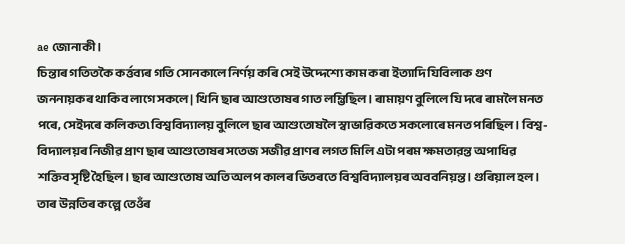ae জোনাকী ।
চিন্তাৰ গতিতকৈ কৰ্ত্তব্যৰ গতি সোনকালে নির্ণয় কৰি সেই উদ্দেশ্যে কাম কৰা ইত্যাদি যিবিলাক গুণ জননায়কৰ থাকিব লাগে সকলে| খিনি ছাৰ আশুতোষৰ গাত লম্ভিছিল। ৰামায়ণ বুলিলে যি দৰে ৰামলৈ মনত পৰে, সেইদৰে কলিকত৷ বিশ্ববিদ্যালয় বুলিলে ছাৰ আশুতোষলৈ স্বাভাৱিকতে সকলোৰে মনত পৰিছিল। বিশ্ব- বিদ্যালয়ৰ নিজীৱ প্রাণ ছাৰ আশুতোষৰ সতেজ সজীৱ প্রাণৰ লগত মিলি এটা পৰম ক্ষমতারন্ত অপাধিৱ শক্তিব সৃষ্টি হৈছিল। ছাৰ আশুতোষ অতি অলপ কালৰ ভিতৰতে বিশ্ববিদ্যালয়ৰ অববনিয়ন্ত। গুৰিয়াল হল। তাৰ উন্নতিৰ কল্পে তেওঁৰ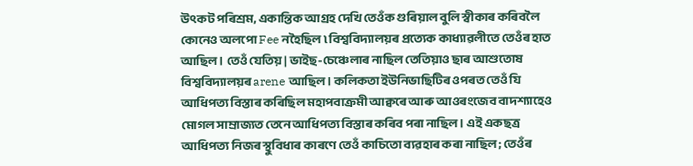উৎকট পৰিশ্রম, একান্তিক আগ্ৰহ দেখি তেওঁক গুৰিয়াল বুলি স্বীকাৰ কৰিবলৈ কোনেও অলপো Fee নহৈছিল ৷ বিশ্ববিদ্যালয়ৰ প্রত্যেক কাধ্যাৱলীতে তেওঁৰ হাত আছিল। তেওঁ যেতিয়| ভাইছ-চেঞ্চেলাৰ নাছিল তেতিয়াও ছাৰ আশুতোষ বিশ্ববিদ্যালয়ৰ arene আছিল। কলিকতা ইউনিভাছিটিৰ ওপৰত তেওঁ যি আধিপত্য বিস্তাৰ কৰিছিল মহাপবাক্রমী আক্বৰে আৰু আওৰংজেব বাদশ্যাহেও মোগল সাম্ৰাজ্যত তেনে আধিপত্য বিস্তাৰ কৰিব পৰা নাছিল। এই একছত্র আধিপত্য নিজৰ স্থুবিধাৰ কাৰণে তেওঁ কাচিতো ব্যৱহাৰ কৰা নাছিল; তেওঁৰ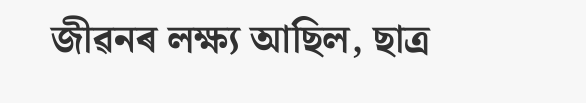জীৱনৰ লক্ষ্য আছিল, ছাত্র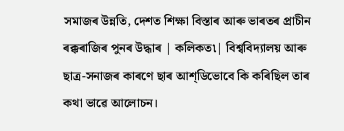সমাজৰ উন্নতি, দেশত শিক্ষা বিস্তাৰ আৰু ভাৰতৰ প্রাচীন ৰক্কৰাজিৰ পুনৰ উদ্ধাৰ | কলিকত৷| বিশ্ববিদ্যালয় আৰু ছাত্র-সনাজৰ কাৰণে ছাৰ আশ্ডিভোবে কি কৰিছিল তাৰ কথা ভাৱে আলোচন।